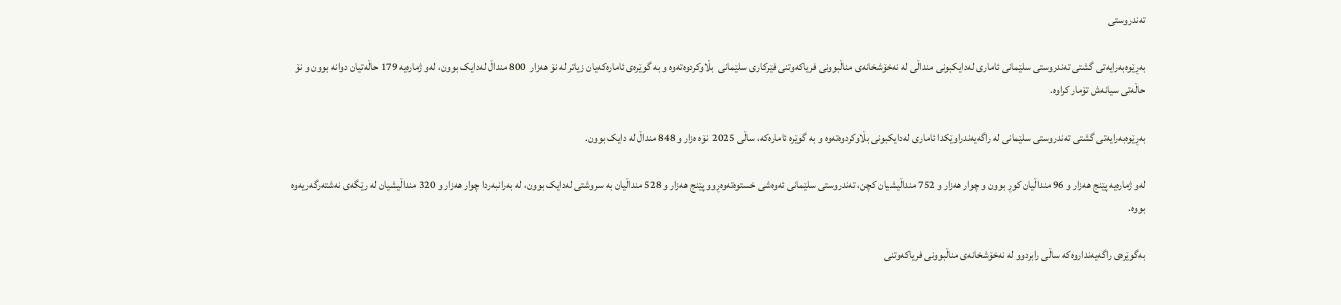تەندروستی

بەڕێوەبەرایەتی گشتی تەندروستی سلێمانی ئاماری لەدایکبونی منداڵی لە نەخۆشخانەی مناڵبوونی فریاكەوتنی فێركاری سلێمانی  بڵاوکردوەتەوە و بە گوێرەی ئامارەکەیان زیاتر لە نۆ هەزار  800 منداڵ لەدایک بوون، لەو ژمارەیە 179 حاڵەتیان دوانە بوون و نۆ حاڵەتی سیانەش تۆمار کراوە.

بەڕێوەبەرایەتی گشتی تەندروستی سلێمانی لە راگەیەندراوێکدا ئاماری لەدایکبونی بڵاوکردوەتەوە و بە گوێرە ئامارەکە، ساڵی 2025  نۆه ەزار و 848 منداڵ لە دایک بوون.

لەو ژمارەیە پێنج هەزار و 96 منداڵیان کوڕ بوون و چوار هەزار و 752 منداڵیشیان کچن، تەندروستی سلێمانی ئەوەشی خستوەتەوەڕوو پێنج هەزار و 528 منداڵیان بە سروشتی لەدایک بوون، لە بەرانبەردا چوار هەزار و 320 منداڵیشیان لە رێگەی نەشتەرگەریەوە بووە.

بەگوێرەی راگەیەنداروەکە ساڵی رابردوو لە نەخۆشخانەی مناڵبوونی فریاكەوتنی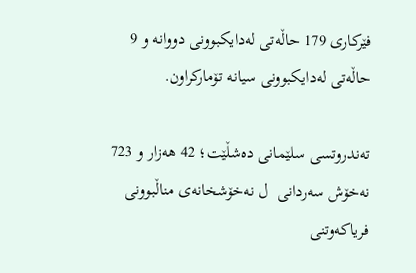فێركاری 179 حاڵەتی لەدایكبوونی دووانە و 9 حاڵەتی لەدایكبوونی سیانە تۆماركراون.

تەندروتسی سلێمانی دەشڵێت؛ 42 هەزار و 723 نەخۆش سەردانی  ل نەخۆشخانەی مناڵبوونی فریاكەوتنی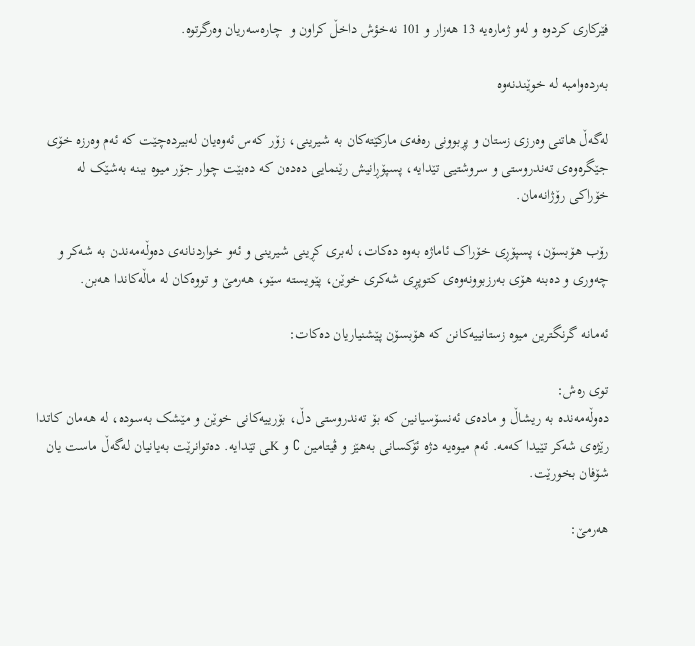فێركاری کردوە و لەو ژمارەیە 13 هەزار و 101 نەخؤش داخڵ کراون و  چارەسەریان وەرگرتوە.

بەردەوامبە لە خوێندنەوە

لەگەڵ هاتنی وەرزی زستان و پڕبوونی رەفەی مارکێتەکان بە شیرینی، زۆر کەس ئەوەیان لەبیردەچێت کە ئەم وەرزە خۆی جێگرەوەی تەندروستی و سروشتیی تێدایە، پسپۆڕانیش رێنمایی دەدەن کە دەبێت چوار جۆر میوە ببنە بەشێک لە خۆراکی رۆژانەمان.

رۆب هۆبسۆن، پسپۆڕی خۆراک ئاماژە بەوە دەکات، لەبری کڕینی شیرینی و ئەو خواردنانەی دەوڵەمەندن بە شەکر و چەوری و دەبنە هۆی بەرزبوونەوەی کتوپڕی شەکری خوێن، پێویستە سێو، هەرمێ و تووەکان لە ماڵەکاندا هەبن.

ئەمانە گرنگترین میوە زستانییەکانن کە هۆبسۆن پێشنیاریان دەکات:

توی رەش:
دەوڵەمەندە بە ریشاڵ و مادەی ئەنسۆسیانین کە بۆ تەندروستی دڵ، بۆرییەکانی خوێن و مێشک بەسودە، لە هەمان کاتدا رێژەی شەکر تێیدا کەمە. ئەم میوەیە دژە ئۆکسانی بەهێز و ڤیتامین C و Kـی تێدایە. دەتوانرێت بەیانیان لەگەڵ ماست یان شۆفان بخورێت.

هەرمێ: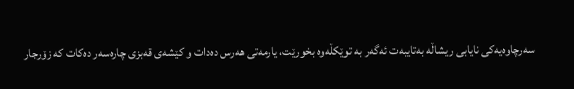سەرچاوەیەکی نایابی ریشاڵە بەتایبەت ئەگەر بە توێکڵەوە بخورێت، یارمەتی هەرس دەدات و کێشەی قەبزی چارەسەر دەکات کە زۆرجار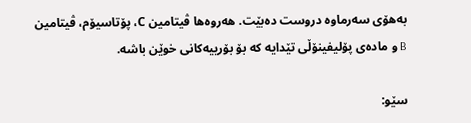بەهۆی سەرماوە دروست دەبێت. هەروەها ڤیتامین C، پۆتاسیۆم، ڤیتامین B و مادەی پۆلیفینۆڵی تێدایە کە بۆ بۆرییەکانی خوێن باشە.

سێو: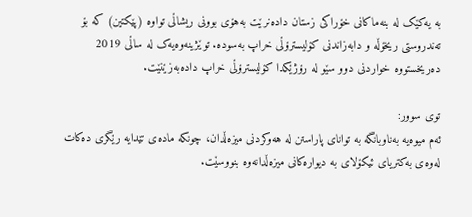بە یەکێک لە بنەماکانی خۆراکی زستان دادەنرێت بەهۆی بوونی ریشاڵی تواوە (پێکتین) کە بۆ تەندروستی ریخۆڵە و دابەزاندنی کۆلیسترۆڵی خراپ بەسودە. توێژینەوەیەک لە ساڵی 2019 دەریخستووە خواردنی دوو سێو لە رۆژێکدا کۆلیسترۆڵی خراپ دادەبەزێنێت.

توی سوور:
ئەم میوەیە بەناوبانگە بە توانای پاراستن لە هەوکردنی میزەڵدان، چونکە مادەی تێدایە رێگری دەکات لەوەی بەکتریای ئیکۆلای بە دیوارەکانی میزەڵدانەوە بنووسێت.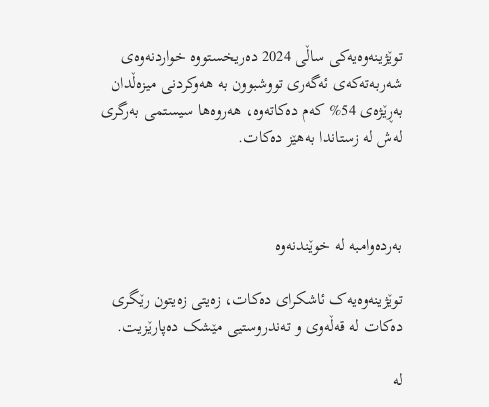توێژینەوەیەکی ساڵی 2024 دەریخستووە خواردنەوەی شەربەتەکەی ئەگەری تووشبوون بە هەوکردنی میزەڵدان بەڕێژەی 54% کەم دەکاتەوە، هەروەها سیستمی بەرگری لەش لە زستاندا بەهێز دەکات.



بەردەوامبە لە خوێندنەوە

توێژینەوەیەک ئاشکرای دەکات، زەیتی زەیتون رێگری دەکات لە قەڵەوی و تەندروستیی مێشک دەپارێزیت.

لە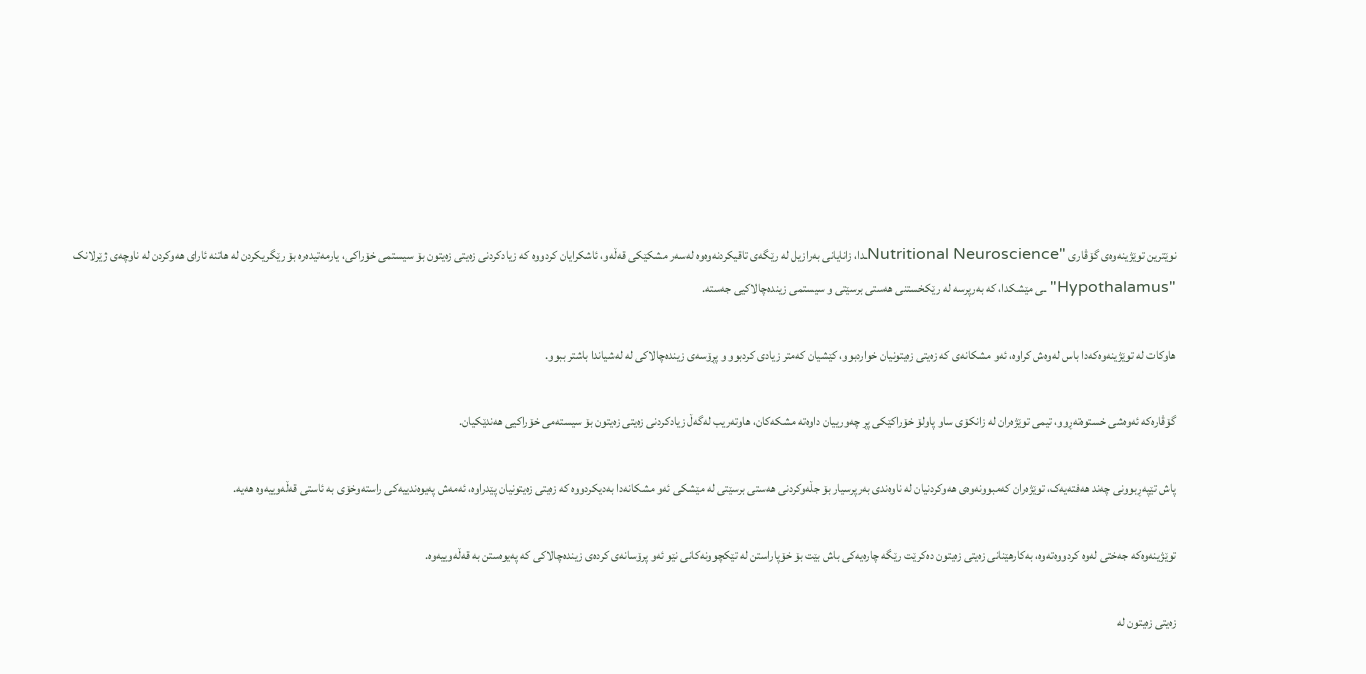نوێترین توێژینەوەی گۆڤاری "Nutritional Neuroscienceـدا، زانایانی بەرازیل لە رێگەی تاقیکردنەوەوە لەسەر مشکێکی قەڵەو، ئاشکرایان کردووە کە زیادکردنی زەیتی زەیتون بۆ سیستمی خۆراکی، یارمەتیدەرە بۆ رێگریکردن لە هاتنە ئارای هەوکردن لە ناوچەی ژێرلانک "Hypothalamus"ـی مێشکدا، کە بەرپرسە لە رێکخستنی هەستی برسێتی و سیستمی زیندەچالاکیی جەستە.

هاوکات لە توێژینەوەکەدا باس لەوەش کراوە، ئەو مشکانەی کە زەیتی زەیتونیان خواردبوو، کێشیان کەمتر زیادی کردبوو و پڕۆسەی زیندەچالاکی لە لەشیاندا باشتر ببوو.

گۆڤارەکە ئەوەشی خستوەتەڕوو، تیمی توێژەران لە زانکۆی ساو پاولۆ خۆراکێکی پڕ چەورییان داوەتە مشکەکان، هاوتەریب لەگەڵ زیادکردنی زەیتی زەیتون بۆ سیستەمی خۆراکیی هەندێکیان.

پاش تێپەڕبوونی چەند هەفتەیەک، توێژەران کەمبوونەوەی هەوکردنیان لە ناوەندی بەرپرسیار بۆ جڵەوکردنی هەستی برسێتی لە مێشکی ئەو مشکانەدا بەدیکردووە کە زەیتی زەیتونیان پێدراوە، ئەمەش پەیوەندییەکی راستەوخۆی بە ئاستی قەڵەوییەوە هەیە.

توێژینەوەکە جەختی لەوە کردووەتەوە، بەکارهێنانی زەیتی زەیتون دەکرێت رێگە چارەیەکی باش بێت بۆ خۆپاراستن لە تێکچوونەکانی نێو ئەو پرۆسانەی کردەی زیندەچالاکی کە پەیوەستن بە قەڵەوییەوە.

زەیتی زەیتون لە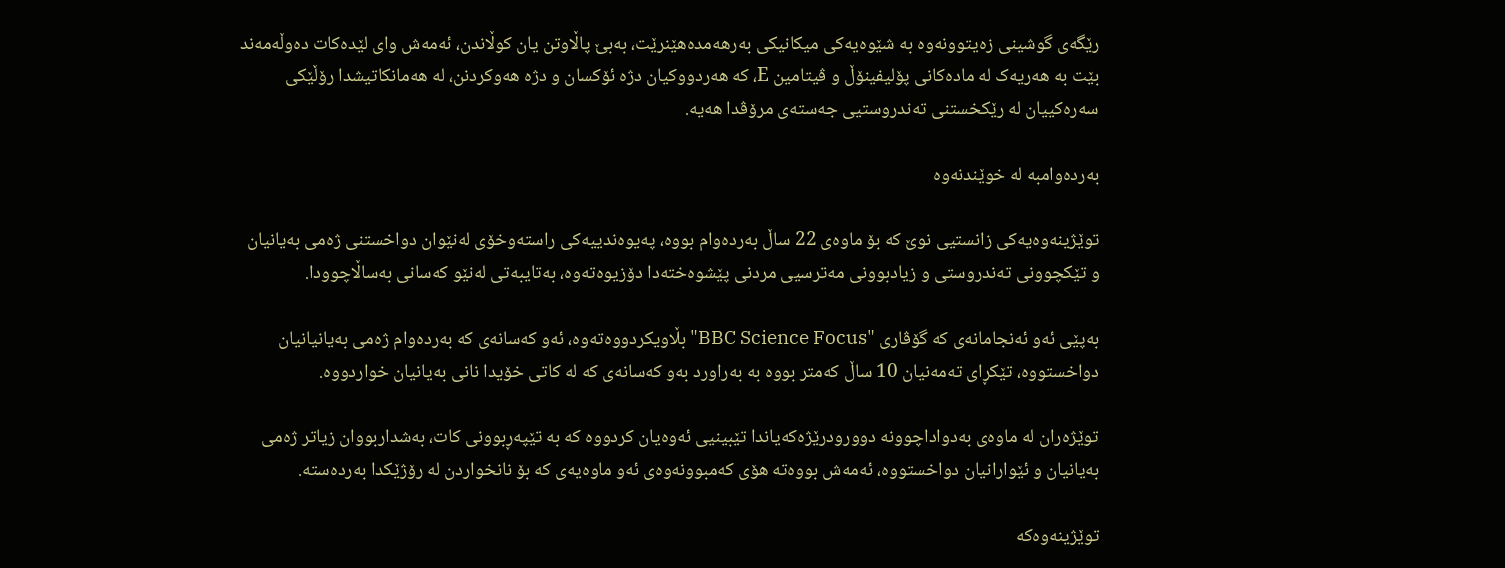رێگەی گوشینی زەیتوونەوە بە شێوەیەکی میکانیکی بەرهەمدەهێنرێت، بەبێ پاڵاوتن یان کوڵاندن، ئەمەش وای لێدەکات دەوڵەمەند بێت بە هەریەک لە مادەکانی پۆلیفینۆڵ و ڤیتامین E، کە هەردووکیان دژە ئۆکسان و دژە هەوکردنن، لە هەمانکاتیشدا رۆڵێکی سەرەکییان لە رێکخستنی تەندروستیی جەستەی مرۆڤدا هەیە.

بەردەوامبە لە خوێندنەوە

توێژینەوەیەکی زانستیی نوێ کە بۆ ماوەی 22 ساڵ بەردەوام بووە، پەیوەندییەکی راستەوخۆی لەنێوان دواخستنی ژەمی بەیانیان و تێکچوونی تەندروستی و زیادبوونی مەترسیی مردنی پێشوەختەدا دۆزیوەتەوە، بەتایبەتی لەنێو کەسانی بەساڵاچوودا.

بەپێی ئەو ئەنجامانەی کە گۆڤاری "BBC Science Focus" بڵاویکردووەتەوە، ئەو کەسانەی کە بەردەوام ژەمی بەیانیانیان دواخستووە، تێکڕای تەمەنیان 10 ساڵ کەمتر بووە بە بەراورد بەو کەسانەی کە لە کاتی خۆیدا نانی بەیانیان خواردووە.

توێژەران لە ماوەی بەدواداچوونە دوورودرێژەکەیاندا تێبینیی ئەوەیان کردووە کە بە تێپەڕبوونی کات، بەشداربووان زیاتر ژەمی بەیانیان و ئێوارانیان دواخستووە، ئەمەش بووەتە هۆی کەمبوونەوەی ئەو ماوەیەی کە بۆ نانخواردن لە رۆژێکدا بەردەستە.

توێژینەوەکە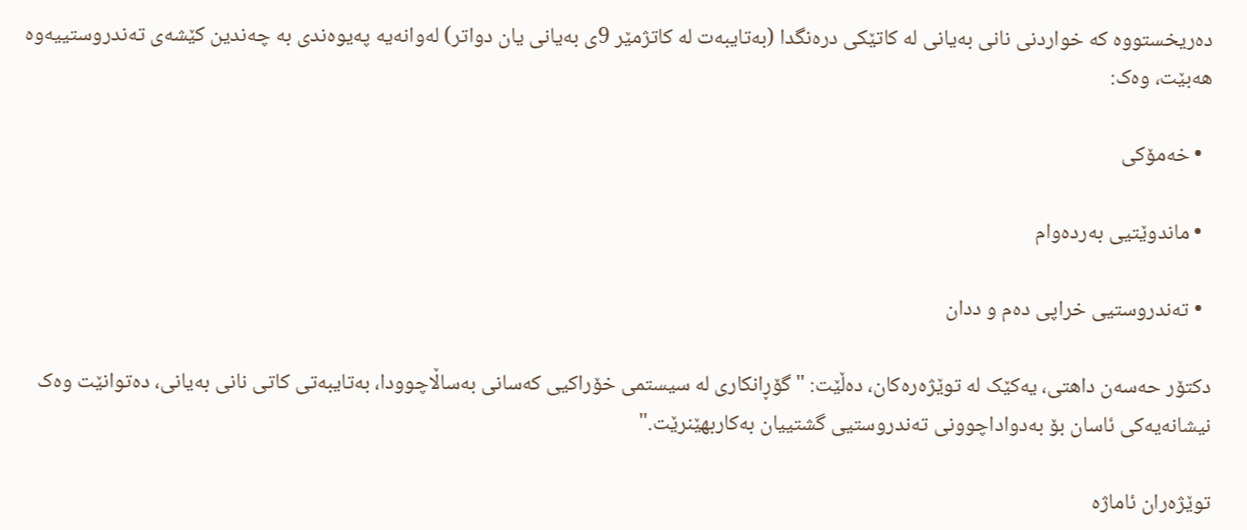دەریخستووە کە خواردنی نانی بەیانی لە کاتێکی درەنگدا (بەتایبەت لە کاتژمێر 9ی بەیانی یان دواتر) لەوانەیە پەیوەندی بە چەندین کێشەی تەندروستییەوە هەبێت، وەک:

  • خەمۆکی

  • ماندوێتیی بەردەوام

  • تەندروستیی خراپی دەم و ددان

دکتۆر حەسەن داهتی، یەکێک لە توێژەرەکان، دەڵێت: "گۆڕانکاری لە سیستمی خۆراکیی کەسانی بەساڵاچوودا، بەتایبەتی کاتی نانی بەیانی، دەتوانێت وەک نیشانەیەکی ئاسان بۆ بەدواداچوونی تەندروستیی گشتییان بەکاربهێنرێت."

توێژەران ئاماژە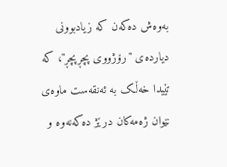بەوەش دەکەن کە زیادبوونی دیاردەی "رۆژووی پچڕپچڕ"، کە تێیدا خەڵک بە ئەنقەست ماوەی نێوان ژەمەکان درێژ دەکەنەوە و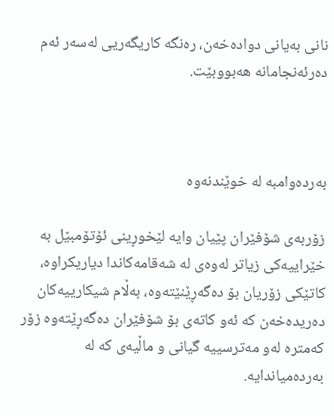نانی بەیانی دوادەخەن، رەنگە کاریگەریی لەسەر ئەم دەرئەنجامانە هەبووبێت.



بەردەوامبە لە خوێندنەوە

زۆربەی شۆفێران پێیان وایە لێخوڕینی ئۆتۆمبێل بە خێراییەکی زیاتر لەوەی لە شەقامەکاندا دیاریکراوە، کاتێکی زۆریان بۆ دەگەڕێنێتەوە، بەڵام شیکارییەکان دەریدەخەن کە ئەو کاتەی بۆ شۆفێران دەگەڕێتەوە زۆر کەمترە لەو مەترسییە گیانی و ماڵیەی کە لە بەردەمیاندایە.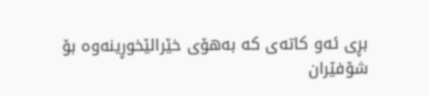بڕی ئەو کاتەی کە بەهۆی خێرالێخوڕینەوە بۆ شۆفێران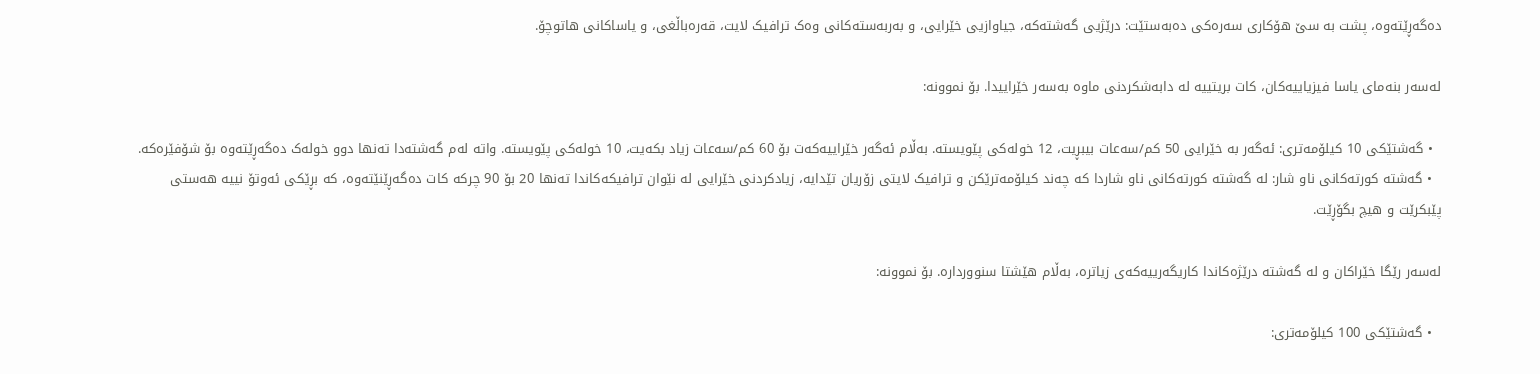دەگەڕێتەوە، پشت بە سێ هۆکاری سەرەکی دەبەستێت: درێژیی گەشتەکە، جیاوازیی خێرایی، و بەربەستەکانی وەک ترافیک لایت، قەرەباڵغی، و یاساکانی هاتوچۆ.

لەسەر بنەمای یاسا فیزیاییەکان، کات بریتییە لە دابەشکردنی ماوە بەسەر خێراییدا. بۆ نموونە:

  • گەشتێکی 10 کیلۆمەتری: ئەگەر بە خێرایی 50 کم/سەعات بیبڕیت، 12 خولەکی پێویستە. بەڵام ئەگەر خێراییەکەت بۆ 60 کم/سەعات زیاد بکەیت، 10 خولەکی پێویستە. واتە لەم گەشتەدا تەنها دوو خولەک دەگەڕێتەوە بۆ شۆفێرەکە.
  • گەشتە کورتەکانی ناو شار: لە گەشتە کورتەکانی ناو شاردا کە چەند کیلۆمەترێکن و ترافیک لایتی زۆریان تێدایە، زیادکردنی خێرایی لە نێوان ترافیکەکاندا تەنها 20 بۆ 90 چرکە کات دەگەڕێنێتەوە، کە بڕێکی ئەوتۆ نییە هەستی پێبکرێت و هیچ بگۆڕێت.

لەسەر رێگا خێراکان و لە گەشتە درێژەکاندا کاریگەرییەکەی زیاترە، بەڵام هێشتا سنووردارە. بۆ نموونە:

  • گەشتێکی 100 کیلۆمەتری: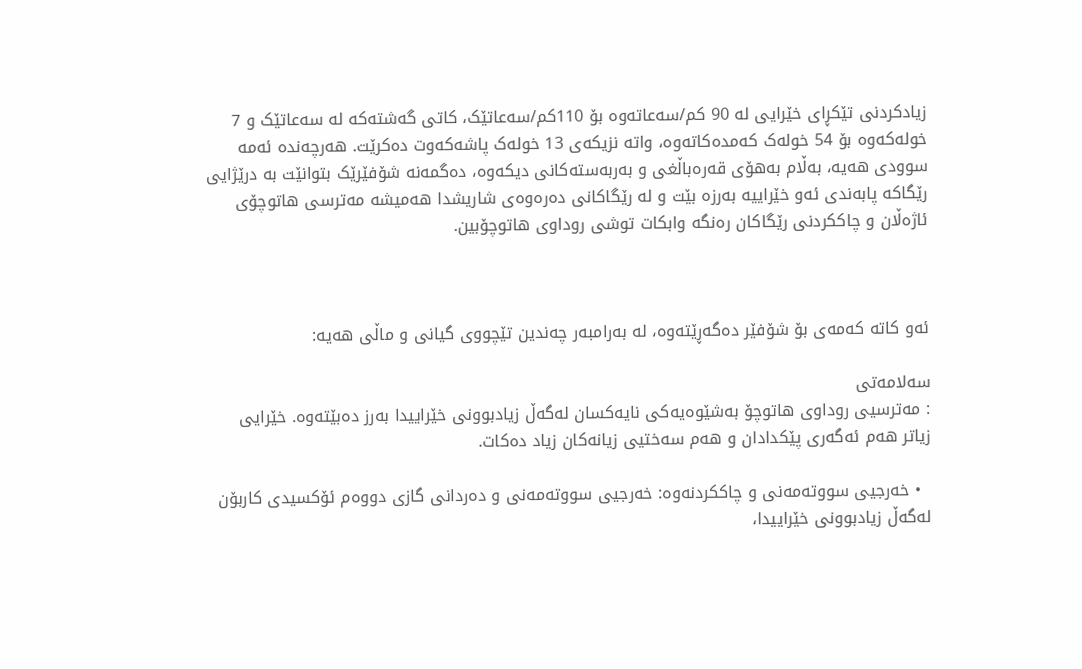زیادکردنی تێکڕای خێرایی لە 90 کم/سەعاتەوە بۆ 110کم/سەعاتێک، کاتی گەشتەکە لە سەعاتێک و 7 خولەکەوە بۆ 54 خولەک کەمدەکاتەوە، واتە نزیکەی 13 خولەک پاشەکەوت دەکرێت. هەرچەندە ئەمە سوودی هەیە، بەڵام بەهۆی قەرەباڵغی و بەربەستەکانی دیکەوە، دەگمەنە شۆفێرێک بتوانێت بە درێژایی رێگاکە پابەندی ئەو خێراییە بەرزە بێت و لە رێگاکانی دەرەوەی شاریشدا هەمیشە مەترسی هاتوچۆی ئاژەڵان و چاککردنی رێگاکان رەنگە وابکات توشی روداوی هاتوچۆبین.



ئەو کاتە کەمەی بۆ شۆفێر دەگەڕێتەوە، لە بەرامبەر چەندین تێچووی گیانی و ماڵی هەیە:

سەلامەتی
: مەترسیی روداوی هاتوچۆ بەشێوەیەکی نایەکسان لەگەڵ زیادبوونی خێراییدا بەرز دەبێتەوە. خێرایی زیاتر هەم ئەگەری پێکدادان و هەم سەختیی زیانەکان زیاد دەکات.

  • خەرجیی سووتەمەنی و چاککردنەوە: خەرجیی سووتەمەنی و دەردانی گازی دووەم ئۆکسیدی کاربۆن لەگەڵ زیادبوونی خێراییدا،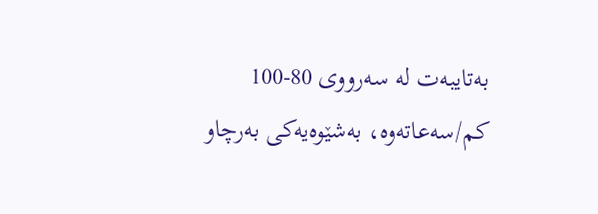بەتایبەت لە سەرووی 80-100 کم/سەعاتەوە، بەشێوەیەکی بەرچاو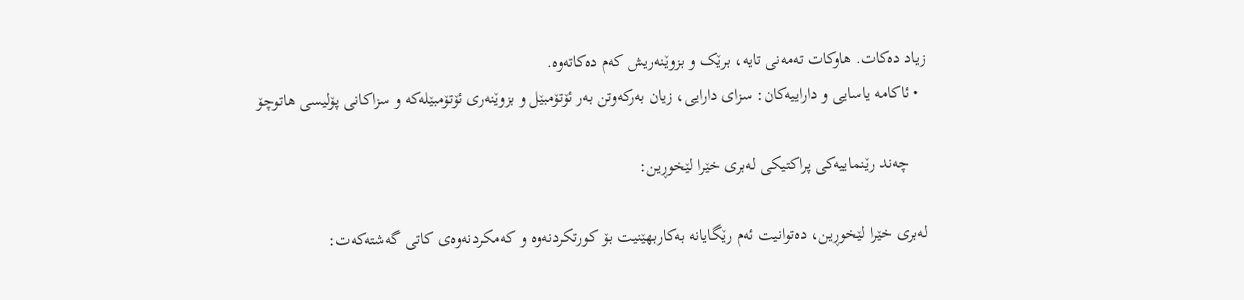زیاد دەکات. هاوکات تەمەنی تایە، برێک و بزوێنەریش کەم دەکاتەوە.
  • ئاکامە یاسایی و داراییەکان: سزای دارایی، زیان بەرکەوتن بەر ئۆتۆمبێل و بزوێنەری ئۆتۆمبێلەکە و سزاکانی پۆلیسی هاتوچۆ

    چەند رێنماییەکی پراکتیکی لەبری خێرا لێخوڕین:

لەبری خێرا لێخوڕین، دەتوانیت ئەم رێگایانە بەکاربهێنیت بۆ کورتکردنەوە و کەمکردنەوەی کاتی گەشتەکەت: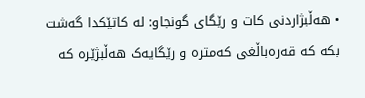• هەڵبژاردنی کات و رێگای گونجاو: لە کاتێکدا گەشت بکە کە قەرەباڵغی کەمترە و رێگایەک هەڵبژێرە کە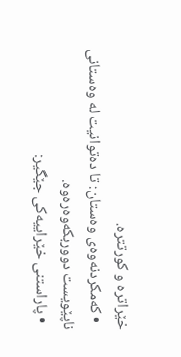خێراترە و کورتترە.
  • کەمکردنەوەی وەستان: تا دەتوانیت لە وەستانی ناپێویست دووربکەوەرەوە.
  • پاراستنی خێراییەکی جێگیر: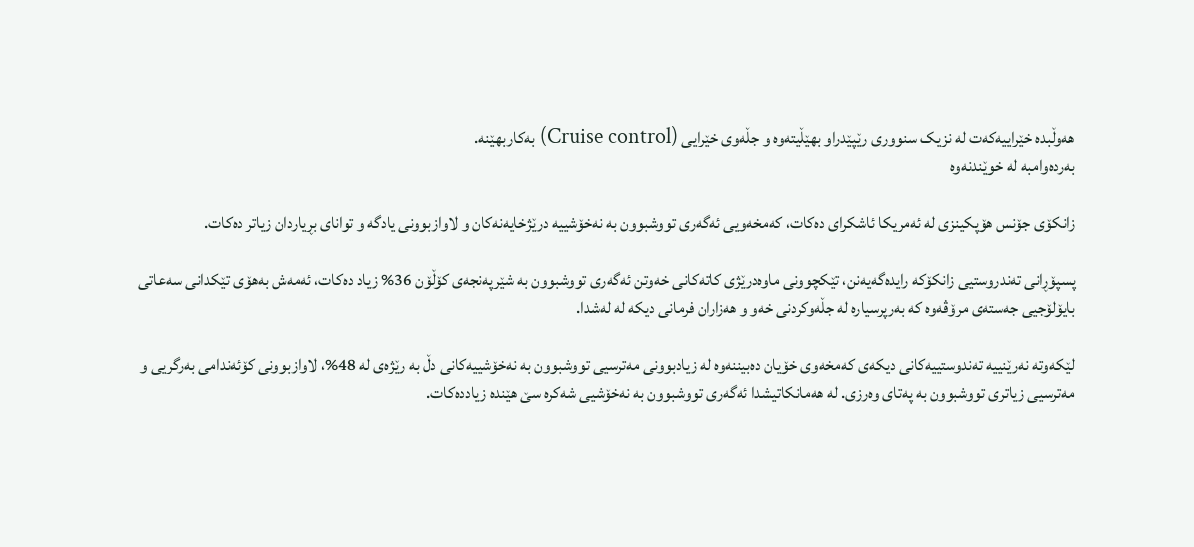هەوڵبدە خێراییەکەت لە نزیک سنووری رێپێدراو بهێڵیتەوە و جڵەوی خێرایی (Cruise control) بەکاربهێنە.
بەردەوامبە لە خوێندنەوە

زانکۆی جۆنس هۆپکینزی لە ئەمریکا ئاشکرای دەکات، کەمخەویی ئەگەری تووشبوون بە نەخۆشییە درێژخایەنەکان و لاوازبوونی یادگە و توانای بڕیاردان زیاتر دەکات.

پسپۆڕانی تەندروستیی زانکۆکە رایدەگەیەنن، تێکچوونی ماوەدرێژی کاتەکانی خەوتن ئەگەری تووشبوون بە شێرپەنجەی کۆڵۆن 36% زیاد دەکات، ئەمەش بەهۆی تێکدانی سەعاتی بایۆلۆجیی جەستەی مرۆڤەوە کە بەرپرسیارە لە جڵەوکردنی خەو و هەزاران فرمانی دیکە لە لەشدا.

لێکەوتە نەرێنییە تەندوستییەکانی دیکەی کەمخەوی خۆیان دەبیننەوە لە زیادبوونی مەترسیی تووشبوون بە نەخۆشییەکانی دڵ بە رێژەی لە 48%، لاوازبوونی کۆئەندامی بەرگریی و مەترسیی زیاتری تووشبوون بە پەتای وەرزی. لە هەمانکاتیشدا ئەگەری تووشبوون بە نەخۆشیی شەکرە سێ هێندە زیاددەکات.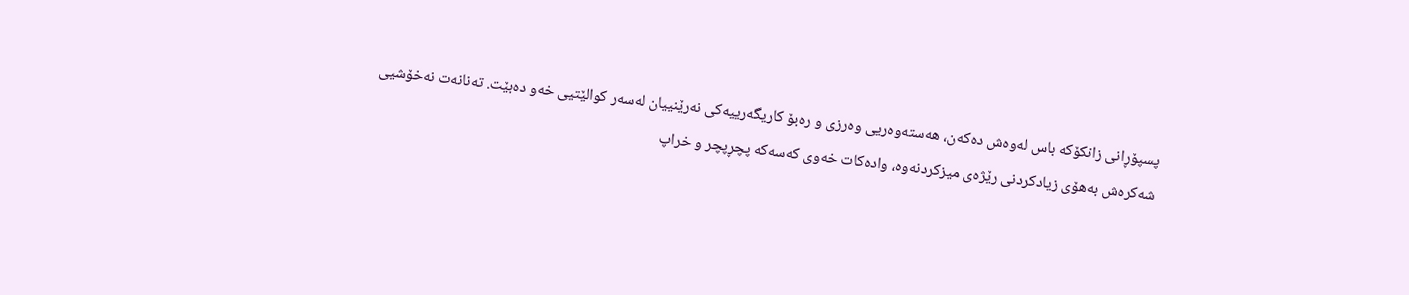پسپۆڕانی زانکۆکە باس لەوەش دەکەن، هەستەوەریی وەرزی و رەبۆ کاریگەرییەکی نەرێنییان لەسەر کوالێتیی خەو دەبێت. تەنانەت نەخۆشیی شەکرەش بەهۆی زیادکردنی رێژەی میزکردنەوە، وادەکات خەوی کەسەکە پچڕپچر و خراپ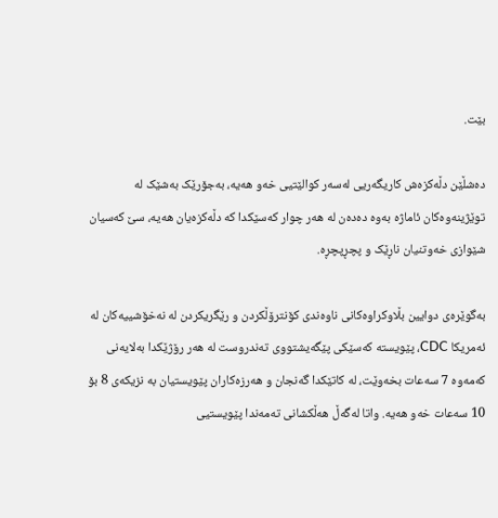بێت.

دەشڵێن دڵەکزەش کاریگەریی لەسەر کوالێتیی خەو هەیە، بەجۆرێک بەشێک لە توێژینەوەکان ئاماژە بەوە دەدەن لە هەر چوار کەسێکدا کە دڵەکزەیان هەیە، سێ کەسیان شێوازی خەوتنیان ناڕێک و پچڕپچڕە.

بەگوێرەی دوایین بڵاوکراوەکانی ناوەندی کۆنترۆڵکردن و رێگریکردن لە نەخۆشییەکان لە ئەمریکا CDC، پێویستە کەسێکی پێگەیشتووی تەندروست لە هەر رۆژێکدا بەلایەنی کەمەوە 7 سەعات بخەوێت، لە کاتێکدا گەنجان و هەرزەکاران پێویستیان بە نزیکەی 8 بۆ 10 سەعات خەو هەیە. واتا لەگەڵ هەڵکشانی تەمەندا پێویستیی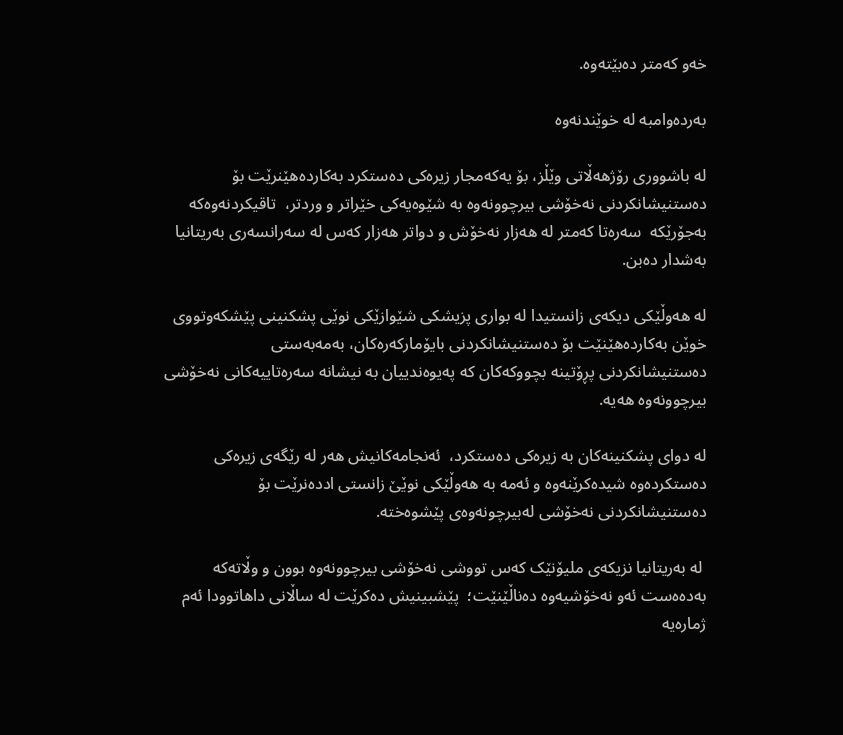خەو کەمتر دەبێتەوە.

بەردەوامبە لە خوێندنەوە

لە باشووری رۆژهەڵاتی وێڵز، بۆ یەکەمجار زیرەکی دەستکرد بەکاردەهێنرێت بۆ دەستنیشانکردنی نەخۆشی بیرچوونەوە بە شێوەیەکی خێراتر و وردتر،  تاقیکردنەوەکە بەجۆرێکە  سەرەتا کەمتر لە هەزار نەخۆش و دواتر هەزار کەس لە سەرانسەری بەریتانیا بەشدار دەبن.

لە هەوڵێکی دیکەی زانستیدا لە بواری پزیشکی شێوازێکی نوێی پشکنینی پێشکەوتووی خوێن بەکاردەهێنێت بۆ دەستنیشانکردنی بایۆمارکەرەکان، بەمەبەستی  دەستنیشانکردنی پڕۆتینە بچووکەکان کە پەیوەندییان بە نیشانە سەرەتاییەکانی نەخۆشی بیرچوونەوە هەیە.

لە دوای پشکنینەکان بە زیرەکی دەستکرد،  ئەنجامەکانیش هەر لە رێگەی زیرەکی دەستکردەوە شیدەکرێنەوە و ئەمە بە هەوڵێکی نوێێ زانستی اددەنرێت بۆ دەستنیشانکردنی نەخۆشی لەبیرچونەوەی پێشوەختە.

 لە بەریتانیا نزیکەی ملیۆنێک کەس تووشی نەخۆشی بیرچوونەوە بوون و وڵاتەکە بەدەەست ئەو نەخۆشیەوە دەناڵێنێت؛  پێشبینیش دەکرێت لە ساڵانی داهاتوودا ئەم ژمارەیە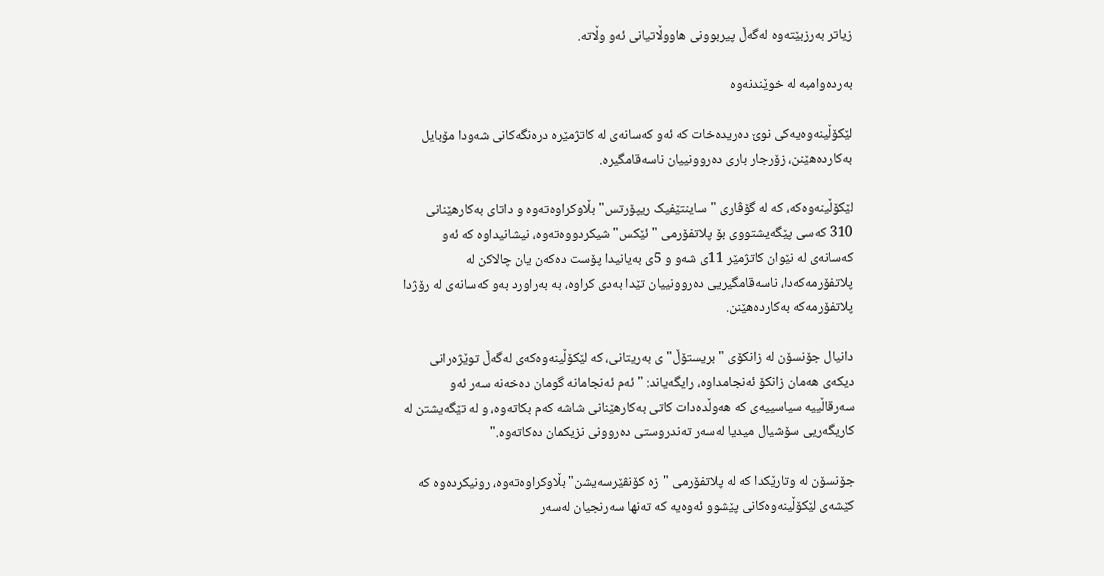زیاتر بەرزبێتەوە لەگەڵ پیربوونی هاووڵاتیانی ئەو وڵاتە.

بەردەوامبە لە خوێندنەوە

لێکۆڵینەوەیەکی نوێ دەریدەخات کە ئەو کەسانەی لە کاتژمێرە درەنگەکانی شەودا مۆبایل بەکاردەهێنن، زۆرجار باری دەروونییان ناسەقامگیرە.

لێکۆڵینەوەکە، کە لە گۆڤاری "ساینتێفیک ریپۆرتس" بڵاوکراوەتەوە و داتای بەکارهێنانی 310 کەسی پێگەیشتووی بۆ پلاتفۆرمی "ئێکس" شیکردووەتەوە، نیشانیداوە کە ئەو کەسانەی لە نێوان کاتژمێر 11ی شەو و 5ی بەیانیدا پۆست دەکەن یان چالاکن لە پلاتفۆرمەکەدا، ناسەقامگیریی دەروونییان تێدا بەدی کراوە، بە بەراورد بەو کەسانەی لە رۆژدا پلاتفۆرمەکە بەکاردەهێنن.

دانیال جۆنسۆن لە زانکۆی "بریستۆڵ"ی بەریتانی، کە لێکۆڵینەوەکەی لەگەڵ توێژەرانی دیکەی هەمان زانکۆ ئەنجامداوە، رایگەیاند: "ئەم ئەنجامانە گومان دەخەنە سەر ئەو سەرقاڵییە سیاسییەی کە هەوڵدەدات کاتی بەکارهێنانی شاشە کەم بکاتەوە، و لە تێگەیشتن لە کاریگەریی سۆشیال میدیا لەسەر تەندروستی دەروونی نزیکمان دەکاتەوە."

جۆنسۆن لە وتارێکدا کە لە پلاتفۆرمی "زە کۆنڤێرسەیشن" بڵاوکراوەتەوە، رونیکردەوە کە کێشەی لێکۆڵینەوەکانی پێشوو ئەوەیە کە تەنها سەرنجیان لەسەر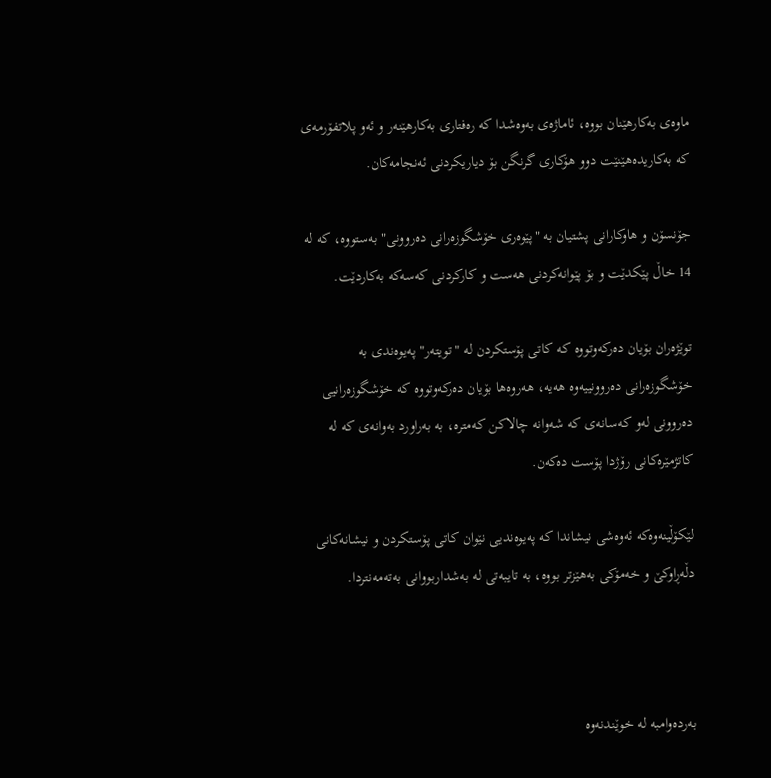ماوەی بەکارهێنان بووە، ئاماژەی بەوەشدا کە رەفتاری بەکارهێنەر و ئەو پلاتفۆرمەی کە بەکاریدەهێنێت دوو هۆکاری گرنگن بۆ دیاریکردنی ئەنجامەکان.

جۆنسۆن و هاوکارانی پشتیان بە "پێوەری خۆشگوزەرانی دەروونی" بەستووە، کە لە 14 خاڵ پێکدێت و بۆ پێوانەکردنی هەست و کارکردنی کەسەکە بەکاردێت.

توێژەران بۆیان دەرکەوتووە کە کاتی پۆستکردن لە "تویتەر" پەیوەندی بە خۆشگوزەرانی دەروونییەوە هەیە، هەروەها بۆیان دەرکەوتووە کە خۆشگوزەرانیی دەروونی لەو کەسانەی کە شەوانە چالاکن کەمترە، بە بەراورد بەوانەی کە لە کاتژمێرەکانی رۆژدا پۆست دەکەن.

لێکۆڵینەوەکە ئەوەشی نیشاندا کە پەیوەندیی نێوان کاتی پۆستکردن و نیشانەکانی دڵەڕاوکێ و خەمۆکی بەهێزتر بووە، بە تایبەتی لە بەشداربووانی بەتەمەنتردا.



بەردەوامبە لە خوێندنەوە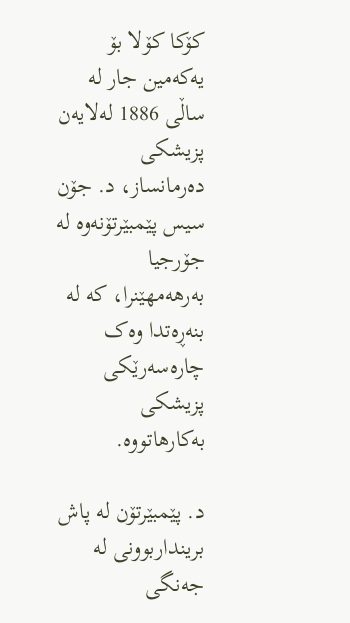کۆکا کۆلا بۆ یەکەمین جار لە ساڵی 1886 لەلایەن پزیشکی دەرمانساز، د. جۆن سیس پێمبێرتۆنەوە لە جۆرجیا بەرهەمهێنرا، کە لە بنەڕەتدا وەک چارەسەرێکی پزیشکی بەکارهاتووە.

د. پێمبێرتۆن لە پاش برینداربوونی لە جەنگی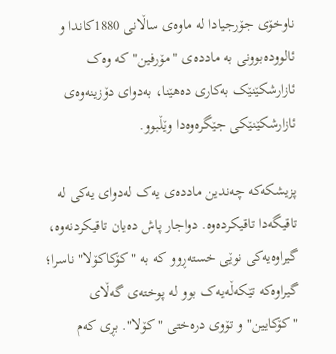ناوخۆی جۆرجیادا لە ماوەی ساڵانی 1880کاندا و ئالوودەبوونی بە ماددەی "مۆرفین" کە وەک ئازارشکێنێک بەکاری دەهێنا، بەدوای دۆزینەوەی ئازارشکێنێکی جێگرەوەدا وێڵبوو.

پزیشکەکە چەندین ماددەی یەک لەدوای یەکی لە تاقیگەدا تاقیکردەوە. دواجار پاش دەیان تاقیکردنەوە، گیراوەیەکی نوێی خستەڕوو کە بە "کۆکاکۆلا" ناسرا؛ گیراوەکە تێکەڵەیەک بوو لە پوختەی گەڵای "کۆکایین" و تۆوی درەختی "کۆلا". بڕی کەم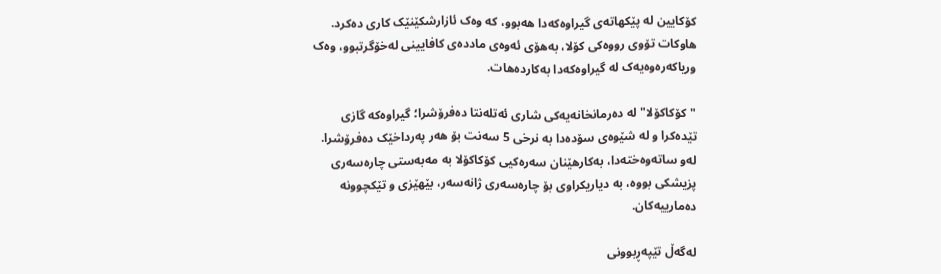کۆکایین لە پێکهاتەی گیراوەکەدا هەبوو، کە وەک ئازارشکێنێک کاری دەکرد. هاوکات تۆوی رووەکی کۆلا، بەهۆی ئەوەی ماددەی کافایینی لەخۆگرتبوو، وەک وریاکەرەوەیەک لە گیراوەکەدا بەکاردەهات.

"کۆکاکۆلا" لە دەرمانخانەیەکی شاری ئەتلەنتا دەفرۆشرا؛ گیراوەکە گازی تێدەکرا و لە شێوەی سۆدەدا بە نرخی 5 سەنت بۆ هەر پەرداخێک دەفرۆشرا. لەو ساتەوەختەدا، بەکارهێنان سەرەکیی کۆکاکۆلا بە مەبەستی چارەسەری پزیشکی بووە، بە دیاریکراوی بۆ چارەسەری ژانەسەر، بێهێزی و تێکچوونە دەمارییەکان.

لەگەڵ تێپەڕبوونی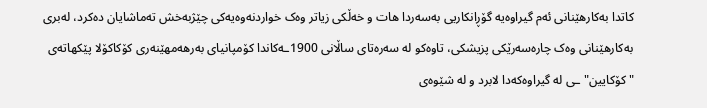کاتدا بەکارهێنانی ئەم گیراوەیە گۆڕانکاریی بەسەردا هات و خەڵکی زیاتر وەک خواردنەوەیەکی چێژبەخش تەماشایان دەکرد، لەبری بەکارهێنانی وەک چارەسەرێکی پزیشکی، تاوەکو لە سەرەتای ساڵانی 1900ـەکاندا کۆمپانیای بەرهەمهێنەری کۆکاکۆلا پێکهاتەی "کۆکایین"ـی لە گیراوەکەدا لابرد و لە شێوەی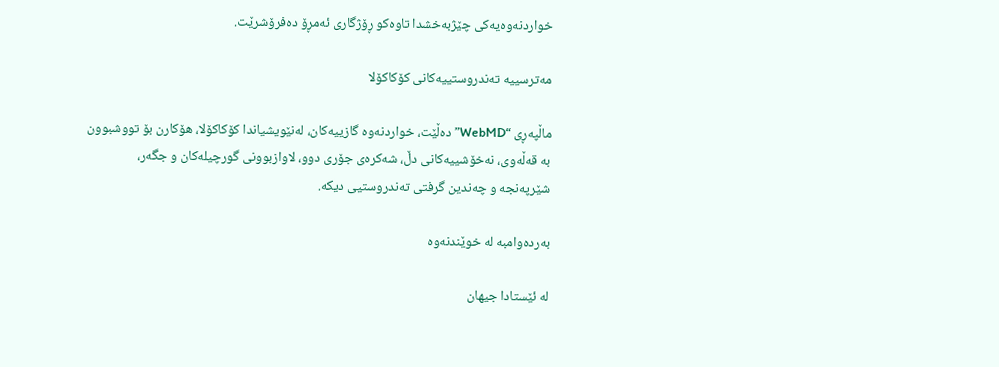خواردنەوەیەکی چێژبەخشدا تاوەکو ڕۆژگاری ئەمڕۆ دەفرۆشرێت.

مەترسییە تەندروستییەکانی کۆکاکۆلا

ماڵپەڕی “WebMD” دەڵێت، خواردنەوە گازییەکان، لەنێویشیاندا کۆکاکۆلا، هۆکارن بۆ تووشبوون بە قەڵەوی، نەخۆشییەکانی دڵ، شەکرەی جۆری دوو، لاوازبوونی گورچیلەکان و جگەر، شێرپەنجە و چەندین گرفتی تەندروستیی دیکە.

بەردەوامبە لە خوێندنەوە

لە ئێستادا جیهان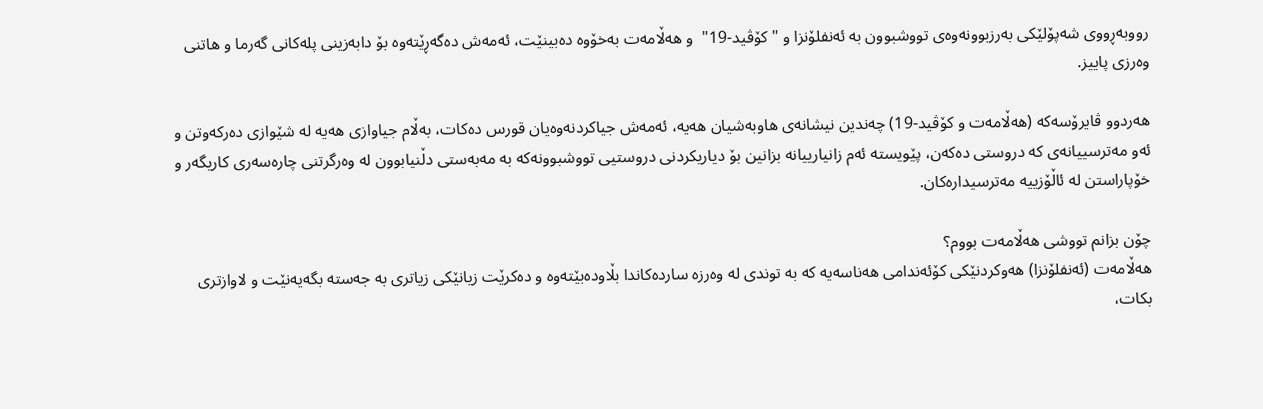رووبەڕووی شەپۆلێکی بەرزبوونەوەی تووشبوون بە ئەنفلۆنزا و "کۆڤید-19"  و هەڵامەت بەخۆوە دەبینێت، ئەمەش دەگەڕێتەوە بۆ دابەزینی پلەکانی گەرما و هاتنی وەرزی پاییز.

هەردوو ڤایرۆسەکە (هەڵامەت و کۆڤید-19) چەندین نیشانەی هاوبەشیان هەیە، ئەمەش جیاکردنەوەیان قورس دەکات، بەڵام جیاوازی هەیە لە شێوازی دەرکەوتن و ئەو مەترسییانەی کە دروستی دەکەن، پێویستە ئەم زانیارییانە بزانین بۆ دیاریکردنی دروستیی تووشبوونەکە بە مەبەستی دڵنیابوون لە وەرگرتنی چارەسەری کاریگەر و خۆپاراستن لە ئاڵۆزییە مەترسیدارەکان.

چۆن بزانم تووشی هەڵامەت بووم؟
هەڵامەت (ئەنفلۆنزا) هەوکردنێکی کۆئەندامی هەناسەیە کە بە توندی لە وەرزە ساردەکاندا بڵاودەبێتەوە و دەکرێت زیانێکی زیاتری بە جەستە بگەیەنێت و لاوازتری بکات،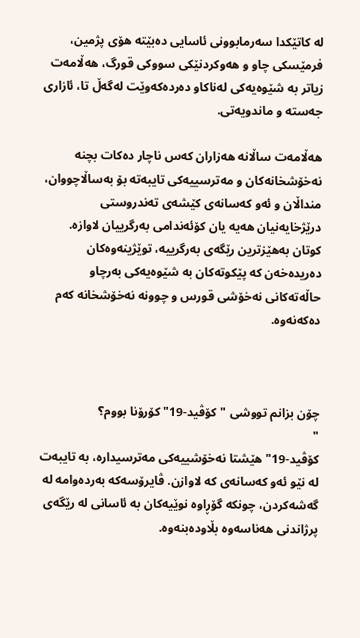لە کاتێکدا سەرمابوونی ئاسایی دەبێتە هۆی پژمین، فرمێسکی چاو و هەوکردنێکی سووکی قورگ، هەڵامەت زیاتر بە شێوەیەکی لەناکاو دەردەکەوێت لەگەڵ تا، ئازاری جەستە و ماندویەتی.

هەڵامەت ساڵانە هەزاران کەس ناچار دەکات بچنە نەخۆشخانەکان و مەترسییەکی تایبەتە بۆ بەساڵاچووان، منداڵان و ئەو کەسانەی کێشەی تەندروستی درێژخایەنیان هەیە یان کۆئەندامی بەرگرییان لاوازە.
کوتان بەهێزترین رێگەی بەرگرییە، توێژینەوەکان دەریدەخەن کە پێکوتەکان بە شێوەیەکی بەرچاو حاڵەتەکانی نەخۆشی قورس و چوونە نەخۆشخانە کەم دەکەنەوە.



چۆن بزانم تووشی "کۆڤید-19" کۆرۆنا بووم؟
"
کۆڤید-19" هێشتا نەخۆشییەکی مەترسیدارە، بە تایبەت لە نێو ئەو کەسانەی کە لاوازن. ڤایرۆسەکە بەردەوامە لە گەشەکردن، چونکە گۆڕاوە نوێیەکان بە ئاسانی لە رێگەی پرژاندنی هەناسەوە بڵاودەبنەوە.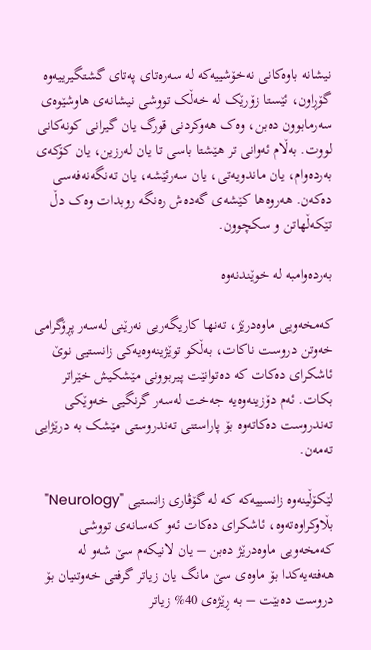نیشانە باوەکانی نەخۆشییەکە لە سەرەتای پەتای گشتگیرییەوە گۆڕاون، ئێستا زۆرێک لە خەڵک تووشی نیشانەی هاوشێوەی سەرمابوون دەبن، وەک هەوکردنی قورگ یان گیرانی کونەکانی لووت. بەڵام ئەوانی تر هێشتا باسی تا یان لەرزین، یان کۆکەی بەردەوام، یان ماندویەتی، یان سەرئێشە، یان تەنگەنەفەسی دەکەن. هەروەها کێشەی گەدەش رەنگە روبدات وەک دڵ تێکەڵهاتن و سکچوون.

بەردەوامبە لە خوێندنەوە

کەمخەویی ماوەدرێژ، تەنها کاریگەریی نەرێنی لەسەر پڕۆگرامی خەوتن دروست ناکات، بەڵکو توێژینەوەیەکی زانستیی نوێ ئاشکرای دەکات کە دەتوانێت پیربوونی مێشکیش خێراتر بکات. ئەم دۆزینەوەیە جەخت لەسەر گرنگیی خەوێکی تەندروست دەکاتەوە بۆ پاراستنی تەندروستی مێشک بە درێژایی تەمەن.

لێکۆڵینەوە زانسییەکە کە لە گۆڤاری زانستیی "Neurology" بڵاوکراوەتەوە، ئاشکرای دەکات ئەو کەسانەی تووشی کەمخەویی ماوەدرێژ دەبن – یان لانیکەم سێ شەو لە هەفتەیەکدا بۆ ماوەی سێ مانگ یان زیاتر گرفتی خەوتنیان بۆ دروست دەبێت – بە ڕێژەی 40% زیاتر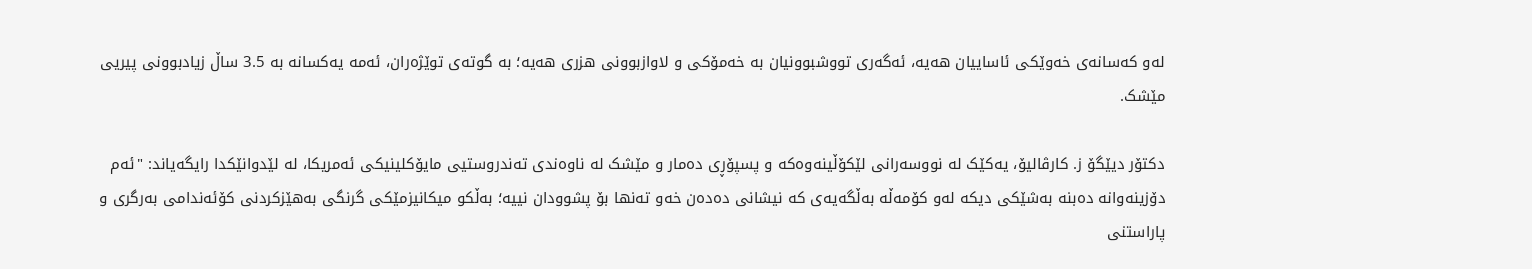لەو کەسانەی خەوێکی ئاساییان هەیە، ئەگەری تووشبوونیان بە خەمۆکی و لاوازبوونی هزری هەیە؛ بە گوتەی توێژەران، ئەمە یەکسانە بە 3.5 ساڵ زیادبوونی پیریی مێشک.

دکتۆر دیێگۆ ز. کارڤالیۆ، یەکێک لە نووسەرانی لێکۆڵینەوەکە و پسپۆڕی دەمار و مێشک لە ناوەندی تەندروستیی مایۆکلینیکی ئەمریکا، لە لێدوانێکدا رایگەیاند: "ئەم دۆزینەوانە دەبنە بەشێکی دیکە لەو کۆمەڵە بەڵگەیەی کە نیشانی دەدەن خەو تەنها بۆ پشوودان نییە؛ بەڵکو میکانیزمێکی گرنگی بەهێزکردنی کۆئەندامی بەرگری و پاراستنی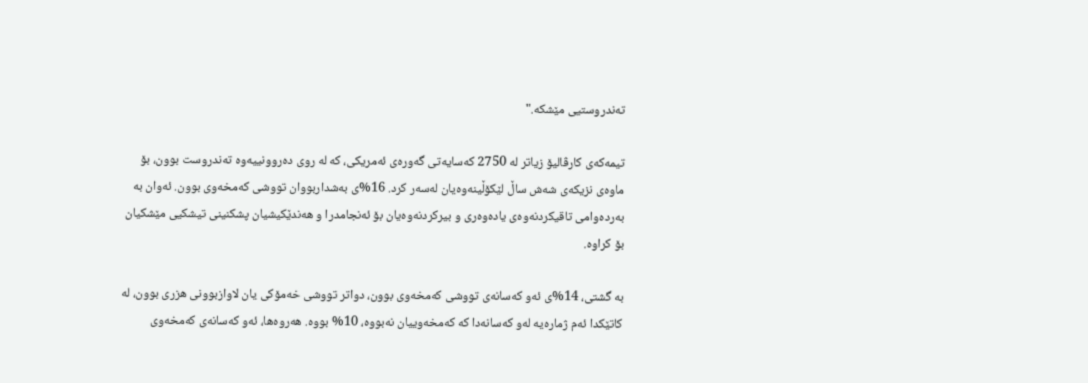تەندروستیی مێشکە."

تیمەکەی کارڤالیۆ زیاتر لە 2750 کەسایەتی گەورەی ئەمریکی، کە لە روی دەروونییەوە تەندروست بوون، بۆ ماوەی نزیکەی شەش ساڵ لێکۆڵینەوەیان لەسەر کرد. 16%ی بەشداربووان تووشی کەمخەوی بوون. ئەوان بە بەردەوامی تاقیکردنەوەی یادەوەری و بیرکردنەوەیان بۆ ئەنجامدرا و هەندێکیشیان پشکنینی تیشکیی مێشکیان بۆ کراوە.

بە گشتی، 14%ی ئەو کەسانەی تووشی کەمخەوی بوون، دواتر تووشی خەمۆکی یان لاوازبوونی هزری بوون، لە کاتێکدا ئەم ژمارەیە لەو کەسانەدا کە کەمخەوییان نەبووە، 10% بووە. هەروەها، ئەو کەسانەی کەمخەوی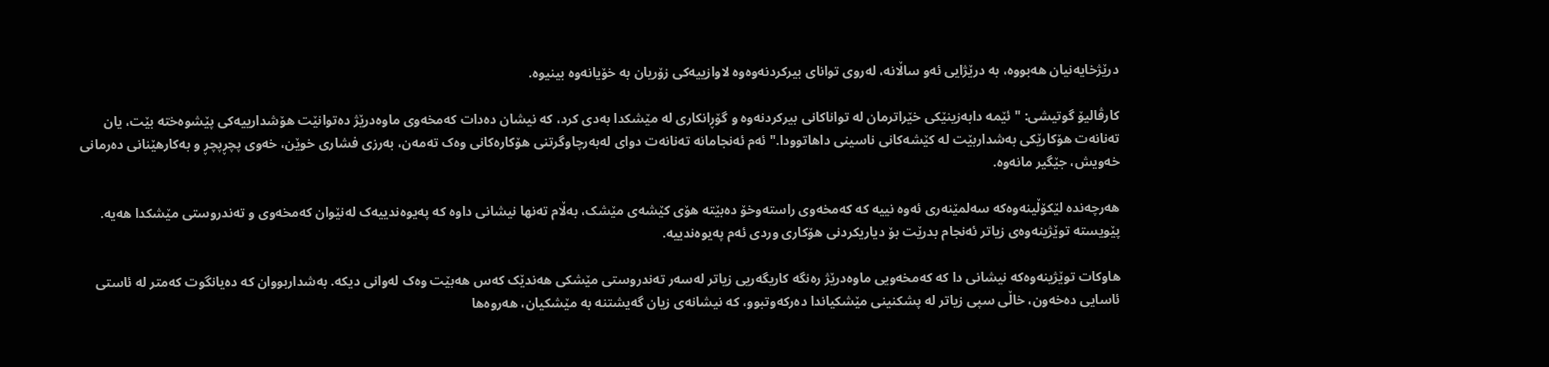درێژخایەنیان هەبووە، بە درێژایی ئەو ساڵانە، لەروی توانای بیرکردنەوەوە لاوازییەکی زۆریان بە خۆیانەوە بینیوە.

کارڤالیۆ گوتیشی: "ئێمە دابەزینێکی خێراترمان لە تواناکانی بیرکردنەوە و گۆڕانکاری لە مێشکدا بەدی کرد، کە نیشان دەدات کەمخەوی ماوەدرێژ دەتوانێت هۆشدارییەکی پێشوەختە بێت، یان تەنانەت هۆکارێکی بەشداربێت لە کێشەکانی ناسینی داهاتوودا." ئەم ئەنجامانە تەنانەت دوای لەبەرچاوگرتنی هۆکارەکانی وەک تەمەن، بەرزی فشاری خوێن، خەوی پچڕپچڕ و بەکارهێنانی دەرمانی خەویش، جێگیر مانەوە.

هەرچەندە لێکۆڵینەوەکە سەلمێنەری ئەوە نییە کە کەمخەوی راستەوخۆ دەبێتە هۆی کێشەی مێشک، بەڵام تەنها نیشانی داوە کە پەیوەندییەک لەنێوان کەمخەوی و تەندروستی مێشکدا هەیە. پێویستە توێژینەوەی زیاتر ئەنجام بدرێت بۆ دیاریکردنی هۆکاری وردی ئەم پەیوەندییە.

هاوکات توێژینەوەکە نیشانی دا کە کەمخەویی ماوەدرێژ رەنگە کاریگەریی زیاتر لەسەر تەندروستی مێشکی هەندێک کەس هەبێت وەک لەوانی دیکە. بەشداربووان کە دەیانگوت کەمتر لە ئاستی ئاسایی دەخەون، خاڵی سپی زیاتر لە پشکنینی مێشکیاندا دەرکەوتبوو، کە نیشانەی زیان گەیشتنە بە مێشکیان، هەروەها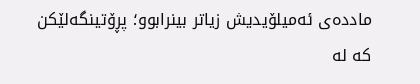ماددەی ئەمیلۆیدیش زیاتر بینرابوو؛ پڕۆتینگەلێکن کە لە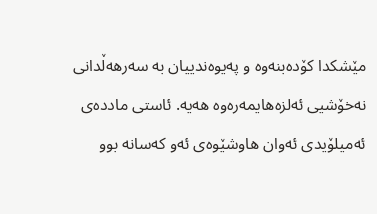مێشکدا کۆدەبنەوە و پەیوەندییان بە سەرهەڵدانی نەخۆشیی ئەلزەهایمەرەوە هەیە. ئاستی ماددەی ئەمیلۆیدی ئەوان هاوشێوەی ئەو کەسانە بوو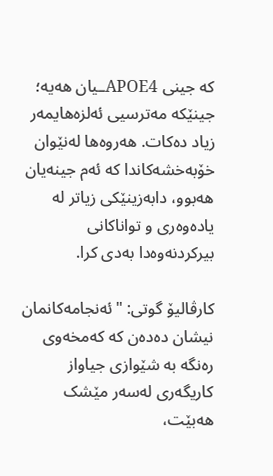کە جینی APOE4ـیان هەیە؛ جینێکە مەترسیی ئەلزەهایمەر زیاد دەکات. هەروەها لەنێوان خۆبەخشەکاندا کە ئەم جینەیان هەبوو، دابەزینێکی زیاتر لە یادەوەری و تواناکانی بیرکردنەوەدا بەدی کرا.

کارڤالیۆ گوتی: "ئەنجامەکانمان نیشان دەدەن کە کەمخەوی رەنگە بە شێوازی جیاواز کاریگەری لەسەر مێشک هەبێت،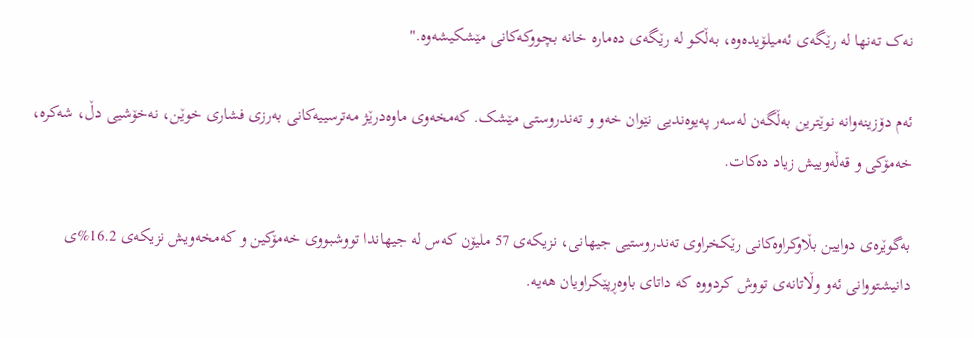نەک تەنها لە رێگەی ئەمیلۆیدەوە، بەڵکو لە رێگەی دەمارە خانە بچووکەکانی مێشکیشەوە."

ئەم دۆزینەوانە نوێترین بەڵگەن لەسەر پەیوەندیی نێوان خەو و تەندروستی مێشک. کەمخەوی ماوەدرێژ مەترسییەکانی بەرزی فشاری خوێن، نەخۆشیی دڵ، شەکرە، خەمۆکی و قەڵەوییش زیاد دەکات.

بەگوێرەی دوایین بڵاوکراوەکانی رێکخراوی تەندروستیی جیهانی، نزیکەی 57 ملیۆن کەس لە جیهاندا تووشبووی خەمۆکین و کەمخەویش نزیکەی 16.2%ی دانیشتووانی ئەو وڵاتانەی تووش کردووە کە داتای باوەڕپێکراویان هەیە.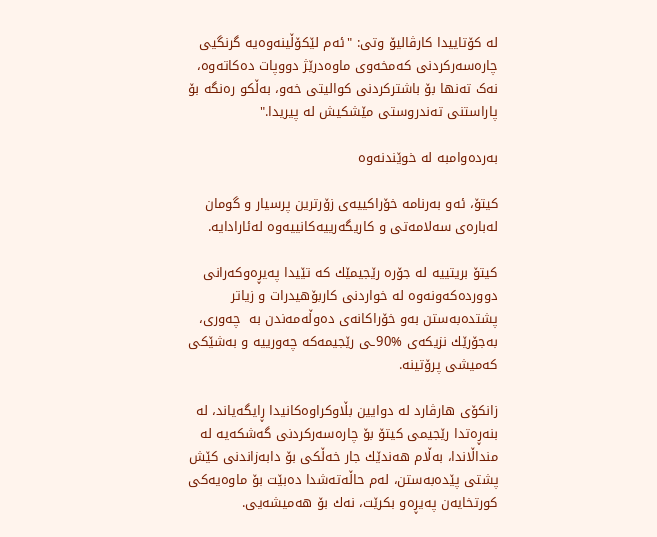لە کۆتاییدا کارڤالیۆ وتی: "ئەم لێکۆڵینەوەیە گرنگیی چارەسەرکردنی کەمخەوی ماوەدرێژ دووپات دەکاتەوە، نەک تەنها بۆ باشترکردنی کوالیتی خەو، بەڵکو رەنگە بۆ پاراستنی تەندروستی مێشکیش لە پیریدا."

بەردەوامبە لە خوێندنەوە

كیتۆ، ئەو بەرنامە خۆراكییەی زۆرترین پرسیار و گومان لەبارەی سەلامەتی و كاریگەرییەكانییەوە لەئارادایە.

كیتۆ بریتییە لە جۆرە رێجیمێك كە تێیدا پەیڕەوكەرانی دووردەكەونەوە لە خواردنی كاربۆهیدرات و زیاتر پشتدەبەستن بەو خۆراكانەی دەوڵەمەندن بە  چەوری، بەجۆرێك نزیكەی %90ـی رێجیمەكە چەورییە و بەشێكی كەمیشی پرۆتینە.

زانكۆی هارڤارد لە دوایین بڵاوكراوەكانیدا ڕایگەیاند، لە بنەڕەتدا رێجیمی كیتۆ بۆ چارەسەركردنی گەشكەیە لە منداڵاندا، بەڵام هەندێك جار خەڵكی بۆ دابەزاندنی كێش پشتی پێدەبەستن، لەم حاڵەتەشدا دەبێت بۆ ماوەیەكی كورتخایەن پەیڕەو بكرێت، نەك بۆ هەمیشەیی.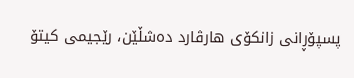پسپۆڕانی زانكۆی هارڤارد دەشڵێن، رێجیمی كیتۆ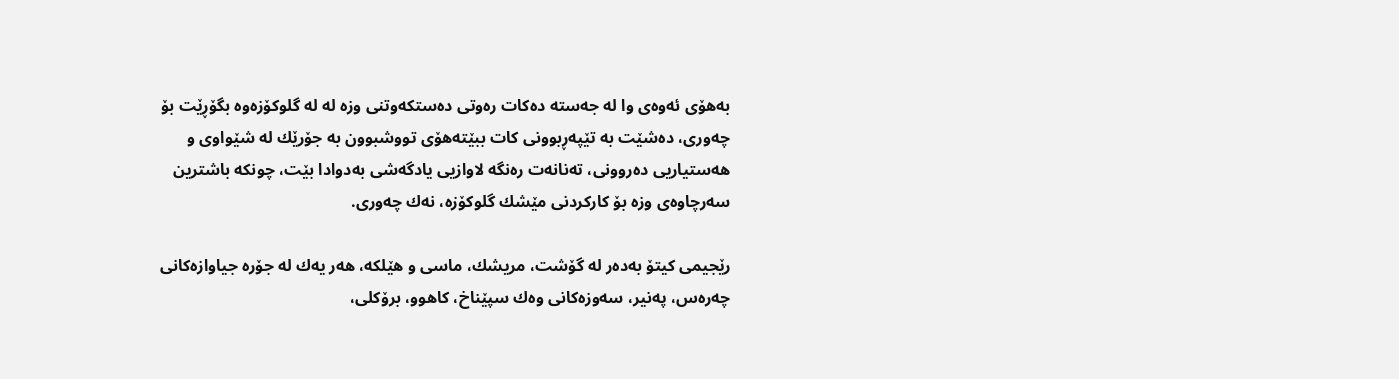بەهۆی ئەوەی وا لە جەستە دەكات رەوتی دەستكەوتنی وزە لە لە گلوكۆزەوە بگۆڕێت بۆ چەوری، دەشێت بە تێپەڕبوونی كات ببێتەهۆی تووشبوون بە جۆرێك لە شێواوی و هەستیاریی دەروونی، تەنانەت رەنگە لاوازیی یادگەشی بەدوادا بێت، چونكە باشترین سەرچاوەی وزە بۆ كاركردنی مێشك گلوكۆزە، نەك چەوری.

رێجیمی كیتۆ بەدەر لە گۆشت، مریشك، ماسی و هێلكە، هەر یەك لە جۆرە جیاوازەكانی چەرەس، پەنیر، سەوزەكانی وەك سپێناخ، كاهوو، برۆكلی،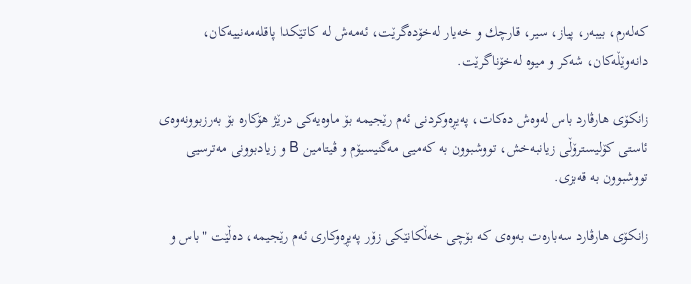كەلەرم، بیبەر، پیاز، سیر، قارچك و خەیار لەخۆدەگرێت، ئەمەش لە كاتێكدا پاقلەمەنییەكان، دانەوێڵەكان، شەكر و میوە لەخۆناگرێت.

زانكۆی هارڤارد باس لەوەش دەكات، پەیڕەوكردنی ئەم رێجیمە بۆ ماوەیەكی درێژ هۆكارە بۆ بەرزبوونەوەی ئاستی كۆلیسترۆڵی زیانبەخش، تووشبوون بە كەمیی مەگنیسیۆم و ڤیتامین B و زیادبوونی مەترسیی تووشبوون بە قەبزی.

زانكۆی هارڤارد سەبارەت بەوەی كە بۆچی خەڵكانێكی زۆر پەیڕەوكاری ئەم رێجیمە، دەڵێت "باس و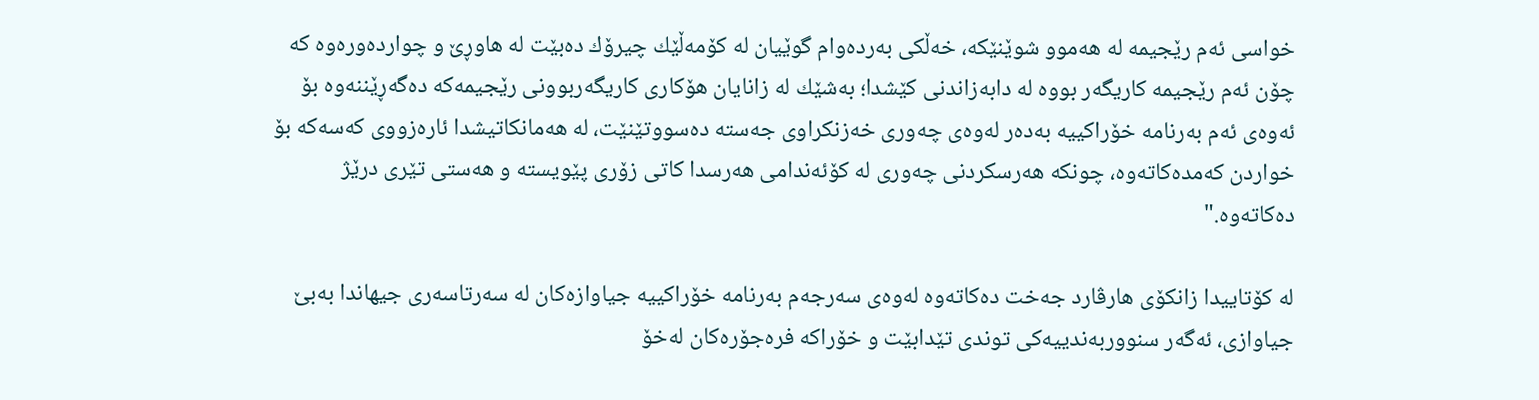خواسی ئەم رێجیمە لە هەموو شوێنێكە، خەڵكی بەردەوام گوێیان لە كۆمەڵێك چیرۆك دەبێت لە هاوڕێ و چواردەورەوە كە چۆن ئەم رێجیمە كاریگەر بووە لە دابەزاندنی كێشدا؛ بەشێك لە زانایان هۆكاری كاریگەربوونی رێجیمەكە دەگەڕێننەوە بۆ ئەوەی ئەم بەرنامە خۆراكییە بەدەر لەوەی چەوری خەزنكراوی جەستە دەسووتێنێت، لە هەمانكاتیشدا ئارەزووی كەسەكە بۆ خواردن كەمدەكاتەوە، چونكە هەرسكردنی چەوری لە كۆئەندامی هەرسدا كاتی زۆری پێویستە و هەستی تێری درێژ دەكاتەوە."

لە كۆتاییدا زانكۆی هارڤارد جەخت دەكاتەوە لەوەی سەرجەم بەرنامە خۆراكییە جیاوازەكان لە سەرتاسەری جیهاندا بەبێ جیاوازی، ئەگەر سنووربەندییەكی توندی تێدابێت و خۆراكە فرەجۆرەكان لەخۆ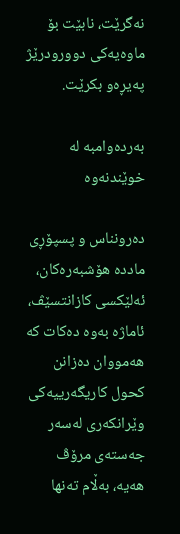نەگرێت، نابێت بۆ ماوەیەكی دوورودرێژ پەیڕەو بكرێت.

بەردەوامبە لە خوێندنەوە

دەرونناس و پسپۆڕی ماددە هۆشبەرەکان، ئەلێکسی کازانتسێڤ، ئاماژە بەوە دەکات کە هەمووان دەزانن کحول کاریگەرییەکی وێرانکەری لەسەر جەستەی مرۆڤ هەیە، بەڵام تەنها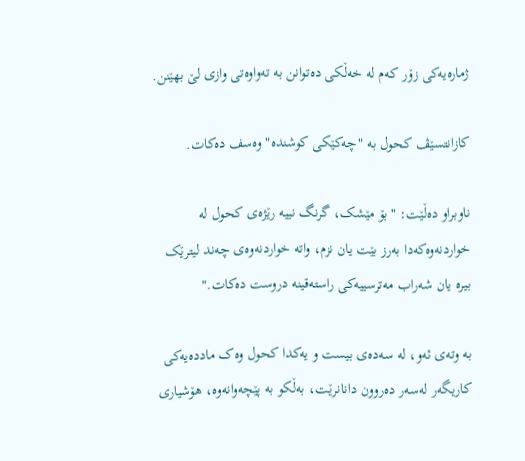ژمارەیەکی زۆر کەم لە خەڵکی دەتوانن بە تەواوەتی وازی لێ بهێنن.

کازانتسێڤ کحول بە "چەکێکی کوشندە" وەسف دەکات.

ناوبراو دەڵێت: "بۆ مێشک، گرنگ نییە رێژەی کحول لە خواردنەوەکەدا بەرز بێت یان نزم، واتە خواردنەوەی چەند لیترێک بیرە یان شەراب مەترسییەکی راستەقینە دروست دەکات."

بە وتەی ئەو، لە سەدەی بیست و یەکدا کحول وەک ماددەیەکی کاریگەر لەسەر دەروون دانانرێت، بەڵکو بە پێچەوانەوە، هۆشیاری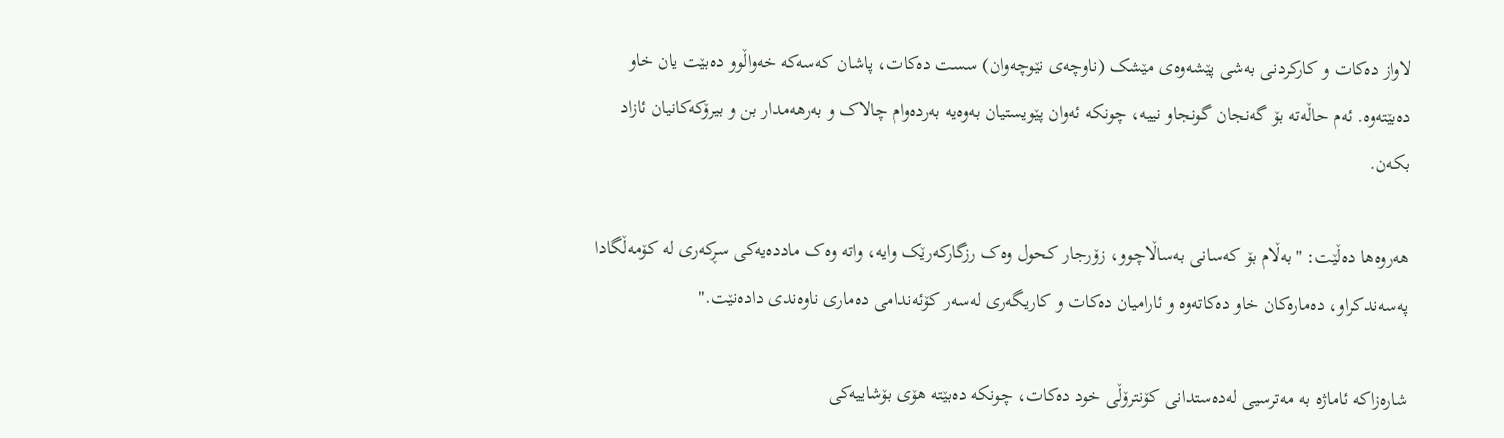لاواز دەکات و کارکردنی بەشی پێشەوەی مێشک (ناوچەی نێوچەوان) سست دەکات، پاشان کەسەکە خەواڵوو دەبێت یان خاو دەبێتەوە. ئەم حاڵەتە بۆ گەنجان گونجاو نییە، چونکە ئەوان پێویستیان بەوەیە بەردەوام چالاک و بەرهەمدار بن و بیرۆکەکانیان ئازاد بکەن.

هەروەها دەڵێت: "بەڵام بۆ کەسانی بەساڵاچوو، زۆرجار کحول وەک رزگارکەرێک وایە، واتە وەک ماددەیەکی سڕکەری لە کۆمەڵگادا پەسەندکراو، دەمارەکان خاو دەکاتەوە و ئارامیان دەکات و کاریگەری لەسەر کۆئەندامی دەماری ناوەندی دادەنێت."

شارەزاکە ئاماژە بە مەترسیی لەدەستدانی کۆنترۆڵی خود دەکات، چونکە دەبێتە هۆی بۆشاییەکی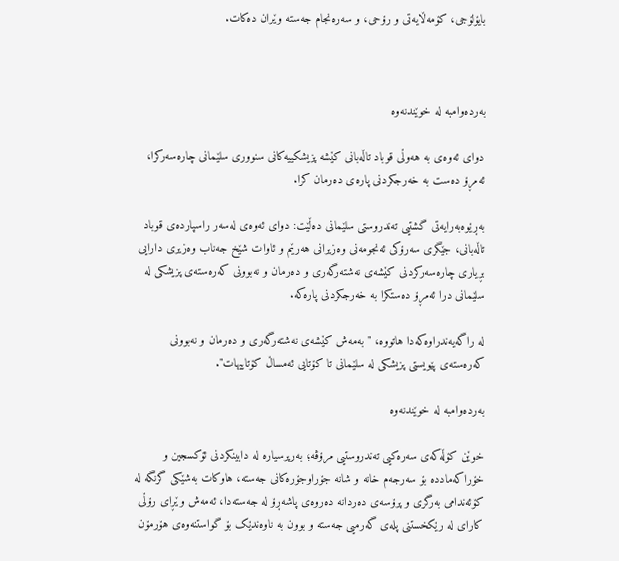بایۆلۆجی، کۆمەڵایەتی و رۆحی، و سەرەنجام جەستە وێران دەکات.



بەردەوامبە لە خوێندنەوە

دوای ئەوەی بە هەوڵی قوباد تاڵەبانی کێشە پزیشکییەکانی سنووری سلێمانی چارەسەرکرا، ئەمڕۆ دەست بە خەرجکردنی پارەی دەرمان کرا.

بەڕێوەبەرایەتی گشتیی تەندروستی سلێمانی دەڵێت: دوای ئەوەی لەسەر راسپاردەی قوباد تاڵەبانی، جێگری سەرۆکی ئەنجومەنی وەزیرانی هەرێم و ئاوات شێخ جەناب وەزیری دارایی بڕیاری چارەسەرکردنی کێشەی نەشتەرگەری و دەرمان و نەبوونی کەرەستەی پزیشکی لە سلێمانی درا ئەمڕۆ دەستکرا بە خەرجکردنی پارەکە.

لە راگەیەندراوەکەدا هاتووە، "بەمەش کێشەی نەشتەرگەری و دەرمان و نەبوونی کەرەستەی پێویستی پزیشکی لە سلێمانی تا کۆتایی ئەمساڵ کۆتاییهات".

بەردەوامبە لە خوێندنەوە

خوێن کۆڵەکەی سەرەکیی تەندروستیی مرۆڤە؛ بەرپرسیارە لە دابینکردنی ئۆکسجین و خۆراکەماددە بۆ سەرجەم خانە و شانە جۆراوجۆرەکانی جەستە، هاوکات بەشێکی گرنگە لە کۆئەندامی بەرگری و پرۆسەی دەردانە دەروەی پاشەڕۆ لە جەستەدا، ئەمەش وێڕای رۆڵی کارای لە رێکخستنی پلەی گەرمیی جەستە و بوون بە ناوەندێک بۆ گواستنەوەی هۆرمۆن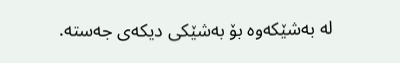لە بەشێکەوە بۆ بەشێکی دیکەی جەستە.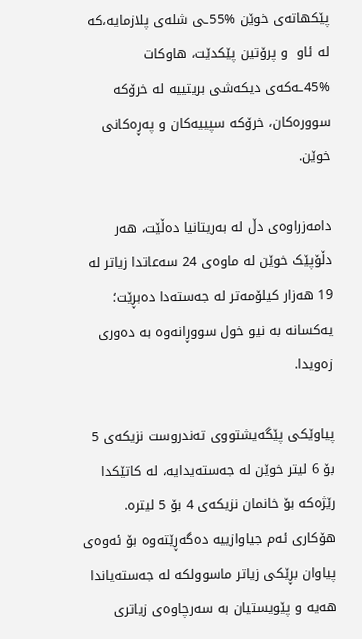پێکهاتەی خوێن %55ـی شلەی پلازمایە،کە لە ئاو  و پرۆتین پێکدێت، هاوکات %45ـەکەی دیکەشی بریتییە لە خرۆکە سوورەکان، خرۆکە سپییەکان و پەڕەکانی خوێن.

دامەزراوەی دڵ لە بەریتانیا دەڵێت، هەر دڵۆپێک خوێن لە ماوەی 24 سەعاتدا زیاتر لە 19 هەزار کیلۆمەتر لە جەستەدا دەبڕێت؛ یەکسانە بە نیو خول سووڕانەوە بە دەوری زەویدا.

پیاوێکی پێگەیشتووی تەندروست نزیکەی 5 بۆ 6 لیتر خوێن لە جەستەیدایە، لە کاتێکدا رێژەکە بۆ خانمان نزیکەی 4 بۆ 5 لیترە. هۆکاری ئەم جیاوازییە دەگەڕێتەوە بۆ ئەوەی پیاوان بڕێکی زیاتر ماسوولکە لە جەستەیاندا هەیە و پێویستیان بە سەرچاوەی زیاتری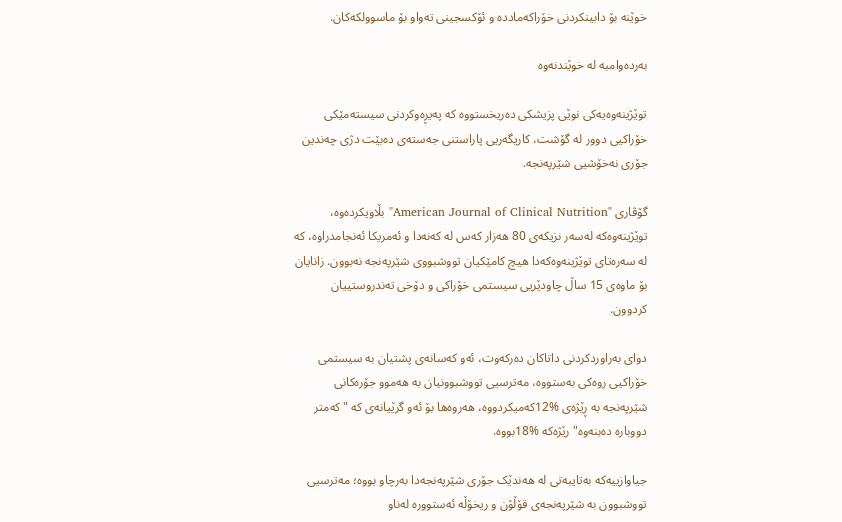خوێنە بۆ دابینکردنی خۆراکەماددە و ئۆکسجینی تەواو بۆ ماسوولکەکان.

بەردەوامبە لە خوێندنەوە

توێژینەوەیەکی نوێی پزیشکی دەریخستووە کە پەیڕەوکردنی سیستەمێکی خۆراکیی دوور لە گۆشت، کاریگەریی پاراستنی جەستەی دەبێت دژی چەندین جۆری نەخۆشیی شێرپەنجە.

گۆڤاری "American Journal of Clinical Nutrition" بڵاویکردەوە، توێژینەوەکە لەسەر نزیکەی 80 هەزار کەس لە کەنەدا و ئەمریکا ئەنجامدراوە، کە لە سەرەتای توێژینەوەکەدا هیچ کامێکیان تووشبووی شێرپەنجە نەبوون. زانایان بۆ ماوەی 15 ساڵ چاودێریی سیستمی خۆراکی و دۆخی تەندروستییان کردوون.

دوای بەراوردکردنی داتاکان دەرکەوت، ئەو کەسانەی پشتیان بە سیستمی خۆراکیی روەکی بەستووە، مەترسیی تووشبوونیان بە هەموو جۆرەکانی شێرپەنجە بە ڕێژەی %12کەمیکردووە، هەروەها بۆ ئەو گرێیانەی کە "کەمتر دووبارە دەبنەوە" رێژەکە %18بووە.

جیاوازییەکە بەتایبەتی لە هەندێک جۆری شێرپەنجەدا بەرچاو بووە؛ مەترسیی تووشبوون بە شێرپەنجەی قۆڵۆن و ریخۆڵە ئەستوورە لەناو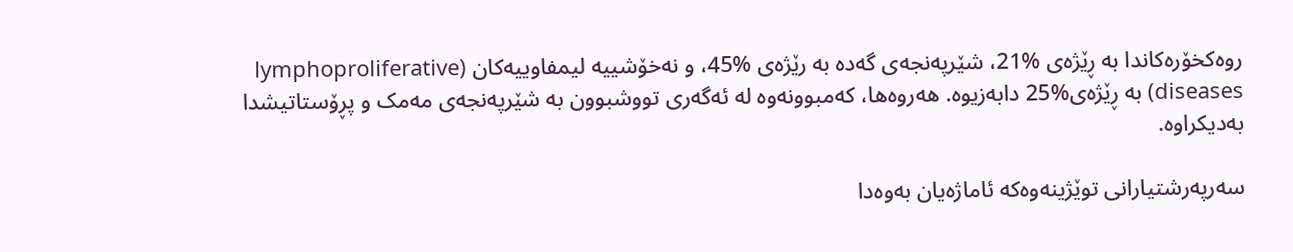روەکخۆرەکاندا بە ڕێژەی %21، شێرپەنجەی گەدە بە رێژەی %45، و نەخۆشییە لیمفاوییەکان (lymphoproliferative diseases) بە ڕێژەی%25 دابەزیوە. هەروەها، کەمبوونەوە لە ئەگەری تووشبوون بە شێرپەنجەی مەمک و پڕۆستاتیشدا بەدیکراوە.

سەرپەرشتیارانی توێژینەوەکە ئاماژەیان بەوەدا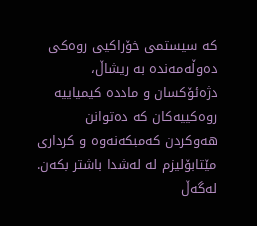کە سیستمی خۆراکیی روەکی دەوڵەمەندە بە ریشاڵ، دژەئۆکسان و ماددە کیمیاییە روەکییەکان کە دەتوانن هەوکردن کەمبکەنەوە و کرداری مێتابۆلیزم لە لەشدا باشتر بکەن. لەگەڵ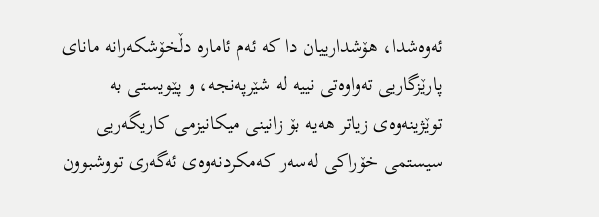ئەوەشدا، هۆشدارییان دا کە ئەم ئامارە دڵخۆشکەرانە مانای پارێزگاریی تەواوەتی نییە لە شێرپەنجە، و پێویستی بە توێژینەوەی زیاتر هەیە بۆ زانینی میکانیزمی کاریگەریی سیستمی خۆراکی لەسەر کەمکردنەوەی ئەگەری تووشبوون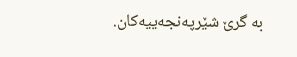بە گرێ شێرپەنجەییەکان.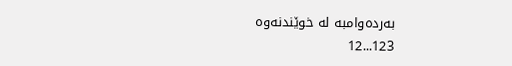بەردەوامبە لە خوێندنەوە
123...12